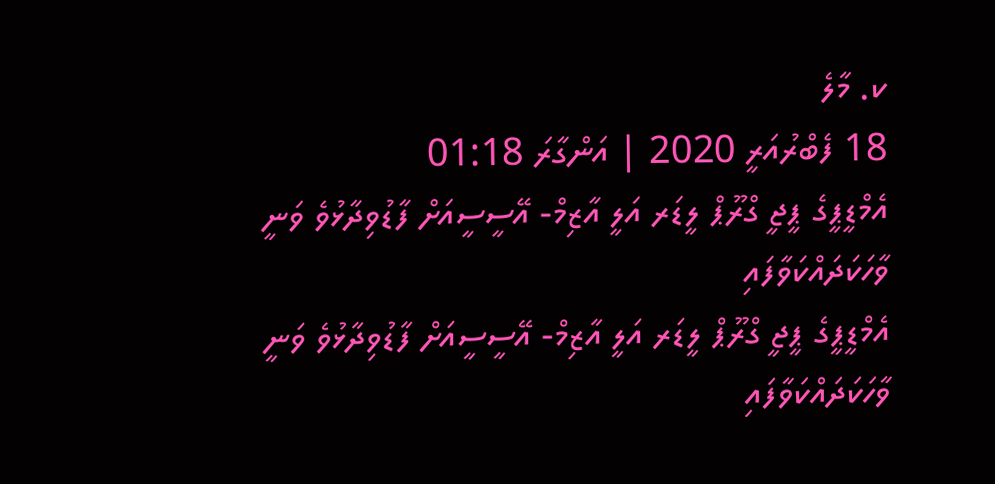ކ. މާލެ
18 ފެބްރުއަރީ 2020 | އަންގާރަ 01:18
އެމްޑީޕީގެ ޕީޖީ ގްރޫޕް ލީޑަރ އަލީ އާޒިމް- އޭސީސީއަށް ފާޑުވިދާޅުވެ ވަނީ ވާހަކަދައްކަވާފައި
އެމްޑީޕީގެ ޕީޖީ ގްރޫޕް ލީޑަރ އަލީ އާޒިމް- އޭސީސީއަށް ފާޑުވިދާޅުވެ ވަނީ ވާހަކަދައްކަވާފައި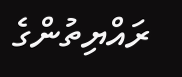ރައްޔިތުންގެ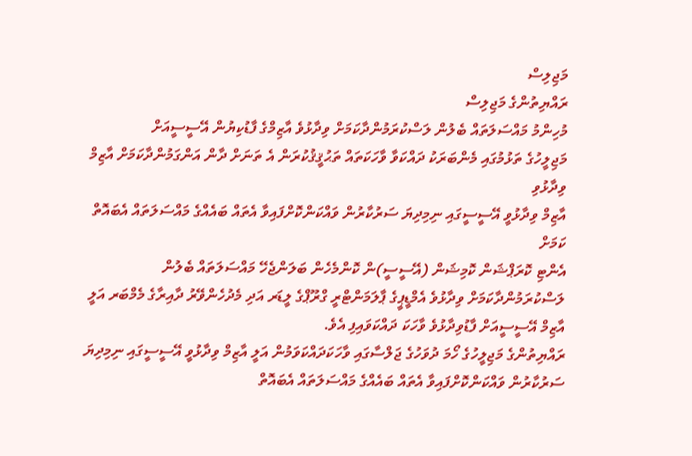މަޖިލިސް
ރައްޔިތުންގެ މަޖިލިސް
މުހިންމު މައްސަލަތައް ބެލުން ލަސްކުރަމުންދާކަމަށް ވިދާޅުވެ އާޒިމްގެ ފާޑުކިޔުން އޭސީސީއަށް
މަޖިލީހުގެ ތަޅުމުގައި މެންބަރަކު ދައްކަވާ ވާހަކަތައް ތަޙުޤީޤުކުރަން އެ ތަނަށް ދާން އަންގަމުންދާކަމަށް އާޒިމް ވިދާޅުވި
އާޒިމް ވިދާޅުވީ އޭސީސީގައި ނިމިދިޔަ ސަރުކާރުން ވައްކަންކޮށްފައިވާ އެތައް ބައެއްގެ މައްސަލަތައް އެބައޮތް ކަމަށް
އެންޓި ކޮރަޕްޝަން ކޮމިޝަން (އޭސީސީ)ން ކޮންމެހެން ބަލަންޖެހޭ މައްސަލަތައް ބެލުން ލަސްކުރަމުންދާކަމަށް ވިދާޅުވެ އެމްޑީޕީގެ ޕާލަމަންޓްރީ ގްރޫޕްގެ ލީޑަރ އަދި މެދުހެންވޭރު ދާއިރާގެ މެމްބަރ އަލީ އާޒިމް އޭސީސީއަށް ފާޑުވިދާޅުވެ ވާހަކަ ދައްކަވައިފި އެވެ.
ރައްޔިތުންގެ މަޖިލީހުގެ ހޯމަ ދުވަހުގެ ޖަލްސާގައި ވާހަކަދައްކަވަމުން އަލީ އާޒިމް ވިދާޅުވީ އޭސީސީގައި ނިމިދިޔަ ސަރުކާރުން ވައްކަންކޮށްފައިވާ އެތައް ބައެއްގެ މައްސަލަތައް އެބައޮތް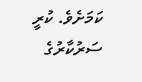ކަމަށެވެ. ކުރީ ސަރުކާރުގެ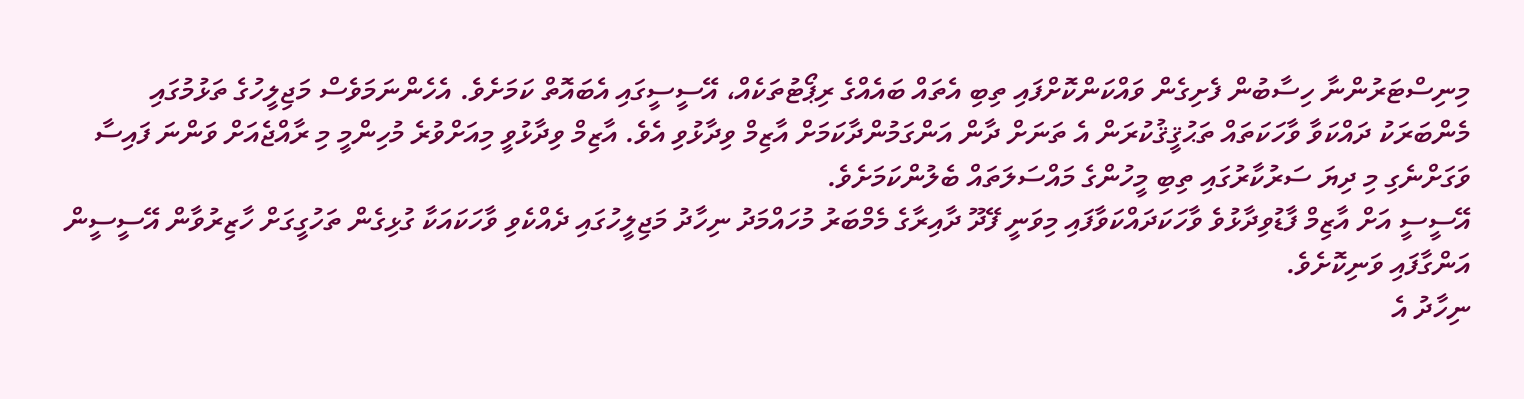މިނިސްޓަރުންނާ ހިސާބުން ފެށިގެން ވައްކަންކޮށްފައި ތިބި އެތައް ބައެއްގެ ރިޕޯޓުތަކެއް، އޭސީސީގައި އެބައޮތް ކަމަށެވެ. އެހެންނަމަވެސް މަޖިލީހުގެ ތަޅުމުގައި މެންބަރަކު ދައްކަވާ ވާހަކަތައް ތަޙުޤީޤުކުރަން އެ ތަނަށް ދާން އަންގަމުންދާކަމަށް އާޒިމް ވިދާޅުވި އެވެ. އާޒިމް ވިދާޅުވީ މިއަށްވުރެ މުހިންމީ މި ރާއްޖެއަށް ވަންނަ ފައިސާ ވަގަށްނެގި މި ދިޔަ ސަރުކާރުގައި ތިބި މީހުންގެ މައްސަލަތައް ބެލުންކަމަށެވެ.
އޭސީސީ އަށް އާޒިމް ފާޑުވިދާޅުވެ ވާހަކަދައްކަވާފައި މިވަނީ ފޭދޫ ދާއިރާގެ މެމްބަރު މުހައްމަދު ނިހާދު މަޖިލީހުގައި ދެއްކެވި ވާހަކައަކާ ގުޅިގެން ތަހުގީގަށް ހާޒިރުވާން އޭސީސީން އަންގާފައި ވަނިކޮށެވެ.
ނިހާދު އެ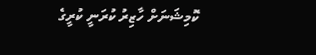ކޮމިޝަނަށް ހާޒިރު ކުރަނީ ކުރީގެ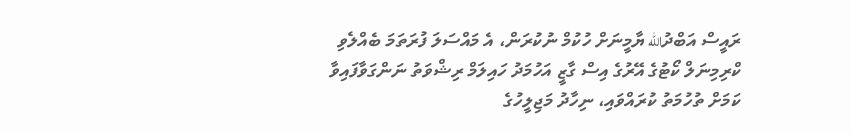ރައީސް އަބްދުالله ޔާމީނަށް ހުކުމް ނުކުރަން، އެ މައްސަލަ ފުރަތަމަ ބެއްލެވި ކްރިމިނަލް ކޯޓުގެ އޭރުގެ އިސް ގާޒީ އަހުމަދު ހައިލަމް ރިޝްވަތު ނަންގަވާފައިވާ ކަމަށް ތުހުމަތު ކުރައްވައި، ނިހާދު މަޖިލީހުގެ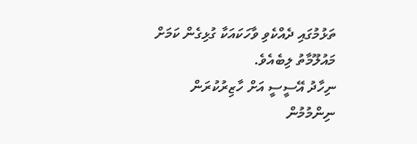ތަޅުމުގައި ދެއްކެވި ވާހަކައަކާ ގުޅިގެން ކަމަށް މައުލޫމާތު ލިބެއެވެ.
ނިހާދު އޭސީސީ އަށް ހާޒިރުކުރަން ނިންމުމުން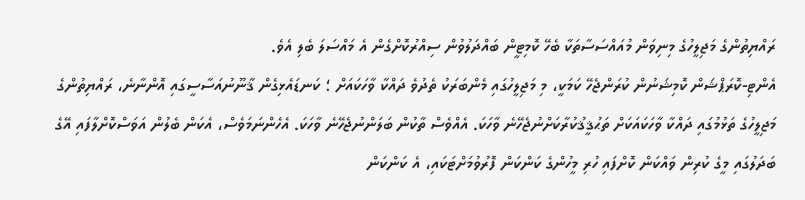ރައްޔިތުންގެ މަޖިލީހުގެ މިނިވަން މުއައްސަސާތަކާ ބެހޭ ކޮމިޓީން ބައްދަލުވުން ސިއްރުކޮށްގެން އެ މައްސަލަ ބެލި އެވެ.
އެންޓި-ކޮރަޕްޝަން ކޮމިޝަނުން ކުރަންޖެހޭ ކަމަކީ، މި މަޖިލީހުގައި މެންބަރަކު ތެދުވެ ދައްކާ ވާހަކައަށް ؛ ކަނޑައެޅިގެން ޤާނޫނުއަސާސީގައި އޮންނާނެ، ރައްޔިތުންގެ މަޖިލީހުގެ ތަޅުމުގައި ދައްކާ ވާހަކައަކަށް ތަޙުޤީޤުކުރާކަށްނުޖެހޭނެ ވާހަކަ. އެއްވެސް ތާކުން ބަލަންނުޖެހޭނެ ވާހަކަ. އެހެންނަމަވެސް، އެކަން ބެލުން އަވަސްކޮށްލާފައި އޭގެ ބަދަލުގައި މީގެ ކުރިން ވައްކަން ކޮށްފައި ހުރި މީހުންގެ ކަންކަން ފޮރުވުމަށްޓަކައި، އެ ކަންކަން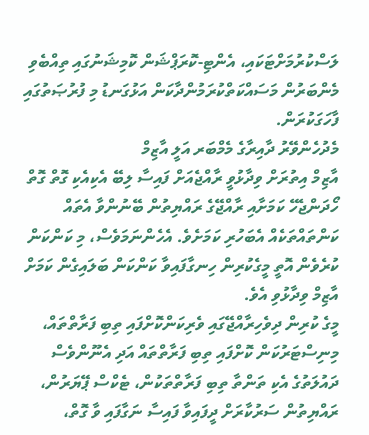ލަސްކުރުމަށްޓަކައި، އެންޓި-ކޮރަޕްޝަން ކޮމިޝަނުގައި ތިއްބެވި މެންބަރުން މަސައްކަތްކުރަމުންދާކަން އަޅުގަނޑު މި ފުރުޞަތުގައި ފާހަގަކުރަން.
މެދުހެންވޭރު ދާއިރާގެ މެމްބަރ އަލީ އާޒިމް
އާޒިމް އިތުރަށް ވިދާޅުވީ ރާއްޖެއަށް ފައިސާ ލިބޭ އެކިއެކި ގޮތް ގޮތް ހޯދަންޖެހޭ ކަމަށާއި ރާއްޖޭގެ ރައްޔިތުން ބޭނުންވާ އެތައް ކަންތައްތަކެއް އެބަހުރި ކަމަށެވެ. އެހެންނަމަވެސް، މި ކަންކަން ކުރެވެން އޮތީ މީގެކުރިން ހިނގާފައިވާ ކަންކަން ބަލައިގެން ކަމަށް އާޒިމް ވިދާޅުވި އެވެ.
މީގެ ކުރިން ދިވެހިރާއްޖޭގައި ވެރިކަންކޮށްފައި ތިބި ފަރާތްތައް، މިނިސްޓަރުކަން ކޮށްފައި ތިބި ފަރާތްތައް އަދި އެނޫންވެސް ދައުލަތުގެ އެކި ތަންތާ ތިބި ފަރާތްތަކުން، ޓެކްސް ޕޭޔަރުން، ރައްޔިތުން ސަރުކާރަށް ދީފައިވާ ފައިސާ ނަގާފައި ވާ ގޮތް،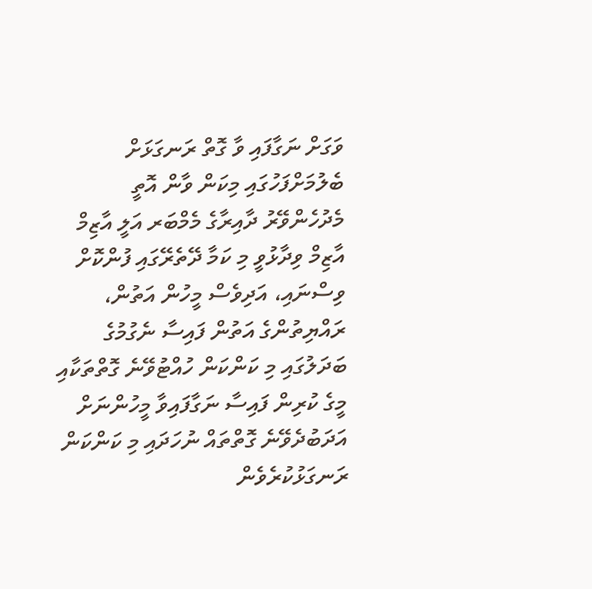ވަގަށް ނަގާފައި ވާ ގޮތް ރަނގަޅަށް ބެލުމަށްފަހުގައި މިކަން ވާން އޮތީ
މެދުހެންވޭރު ދާއިރާގެ މެމްބަރ އަލީ އާޒިމް
އާޒިމް ވިދާޅުވީ މި ކަމާ ދޭތެރޭގައި ފުންކޮށް ވިސްނައި، އަދިވެސް މީހުން އަތުން، ރައްޔިތުންގެ އަތުން ފައިސާ ނެގުމުގެ ބަދަލުގައި މި ކަންކަން ހުއްޓުވޭނެ ގޮތްތަކާއި މީގެ ކުރިން ފައިސާ ނަގާފައިވާ މީހުންނަށް އަދަބުދެވޭނެ ގޮތްތައް ނުހަދައި މި ކަންކަން ރަނގަޅުކުރެވެން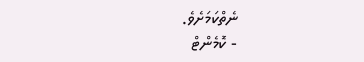ނެތްކަމަށެވެ.
- ކޮމެންޓް